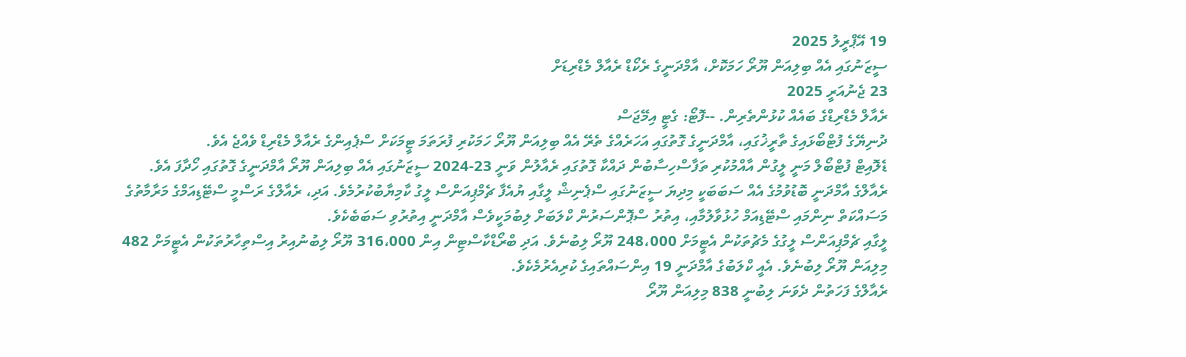19 އޭޕްރީލު 2025
ސީޒަނުގައި އެއް ބިލިއަން ޔޫރޯ ހަމަކޮށް، އާމްދަނީގެ ރެކޯޑް ރެއާލް މެޑްރިޑަށް
23 ޖެނުއަރީ 2025
ރެއާލް މެޑްރިޑްގެ ބައެއް ކުޅުންތެރިން. --ފޮޓޯ: ގެޓީ އިމޭޖަސް
ދުނިޔޭގެ ފުޓްބޯޅައިގެ ތާރީޚުގައި، އާމްދަނީގެ ގޮތުގައި އަހަރެއްގެ ތެރޭ އެއް ބިލިއަން ޔޫރޯ ހަމަކުރި ފުރަތަމަ ޓީމަކަށް ސްޕެއިންގެ ރެއާލް މެޑްރިޑް ވެއްޖެ އެވެ.
ޑެލޮއިޓް ފުޓްބޯލް މަނީ ލީގުން އާއްމުކުރި ތަފާސްހިސާބުން ދައްކާ ގޮތުގައި ރެއާލުން ވަނީ 23-2024 ސީޒަނުގައި އެއް ބިލިއަން ޔޫރޯ އާމްދަނީގެ ގޮތުގައި ހޯދާފަ އެވެ.
ރެއާލްގެ އާމްދަނީ ބޮޑުވުމުގެ އެއް ސަބަބަކީ މިދިޔަ ސީޒަނުގައި ސްޕެނިޝް ލީގާއި ޔުއެފާ ޗެމްޕިއަންސް ލީގު ކާމިޔާބުކުރުމެވެ. އަދި، ރެއާލްގެ ރަސްމީ ސްޓޭޑިއަމްގެ މަރާމާތުގެ މަސައްކަތް ނިންމައި ސްޓޭޑިއަމް ހުޅުވާލުމާއި، އިތުރު ސްޕޮންސަރުން ކްލަބަށް ލިބުމަކީވެސް އާމްދަނީ އިތުރުވި ސަބަބެކެވެ.
ލީގާއި ޗެމްޕިއަންސް ލީގުގެ މެޗުތަކުން އެޓީމަށް 248،000 ޔޫރޯ ލިބުނެވެ. އަދި ބްރޯޑްކާސްޓިން އިން 316،000 ޔޫރޯ ލިބުނުއިރު އިސްތިހާރުތަކުން އެޓީމަށް 482 މިލިއަން ޔޫރޯ ލިބުނެވެ. އެއީ ކްލަބުގެ އާމްދަނީ 19 އިންސައްތައިގެ ކުރިއެރުމެކެވެ.
ރެއާލްގެ ފަހަތުން ދެވަނަ ލިބުނީ 838 މިލިއަން ޔޫރޯ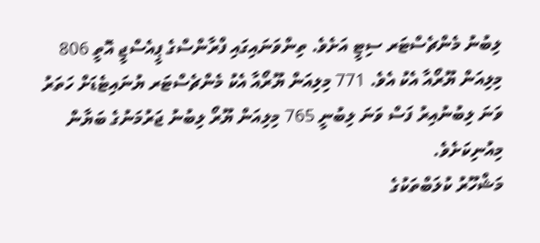ލިބުނު މެންޗެސްޓަރ ސިޓީ އަށެވެ. ތިންވަނައިގައި ފްރާންސްގެ ޕީއެސްޖީ އޮތީ 806 މިލިއަން ޔޫރޯއާ އެކު އެވެ. 771 މިލިއަން ޔޫރޯއާ އެކު މެންޗެސްޓަރ ޔުނައިޓެޑަށް ހަތަރު ވަނަ ލިބުނުއިރު ފަސް ވަނަ ލިބުނީ 765 މިލިއަން ޔޫރޯ ލިބުނު ޖަރުމަނުގެ ބަޔާން މިއުނިކަށެވެ.
މަޝްހޫރު ކުލަބްތަކުގެ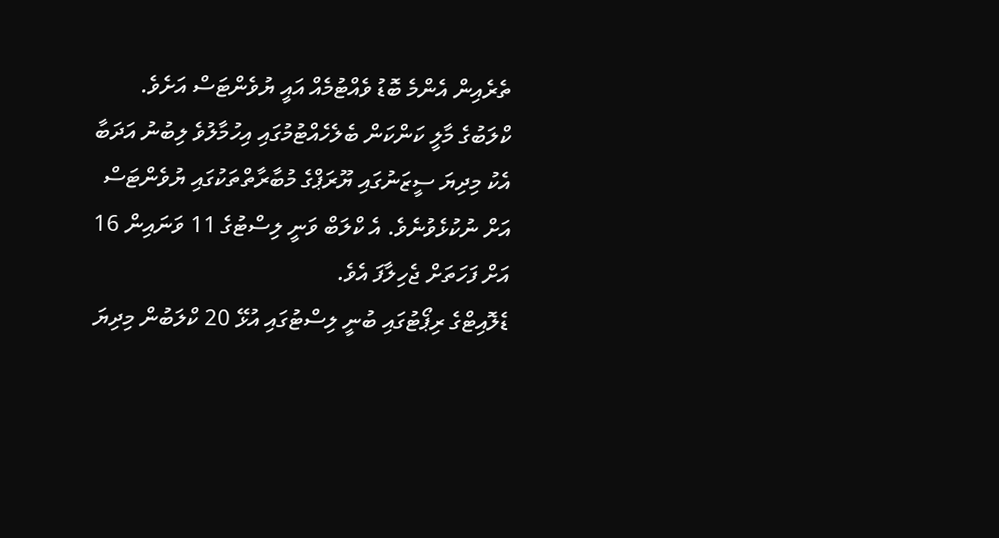ތެރެއިން އެންމެ ބޮޑު ވެއްޓުމެއް އައީ ޔުވެންޓަސް އަށެވެ. ކްލަބުގެ މާލީ ކަންކަން ބެލެހެއްޓުމުގައި އިހުމާލުވެ ލިބުނު އަދަބާ އެކު މިދިޔަ ސީޒަނުގައި ޔޫރަޕްގެ މުބާރާތްތަކުގައި ޔުވެންޓަސް އަށް ނުކުޅެވުނެވެ. އެ ކްލަބް ވަނީ ލިސްޓުގެ 11 ވަނައިން 16 އަށް ފަހަތަށް ޖެހިލާފަ އެވެ.
ޑެލޮއިޓްގެ ރިޕޯޓުގައި ބުނީ ލިސްޓުގައި އުޅޭ 20 ކްލަބުން މިދިޔަ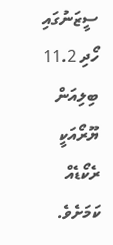ސީޒަނުގައި ހޯދި 11.2 ބިލިއަން ޔޫރޯއަކީ ރެކޯޑެއް ކަމަށެވެ.